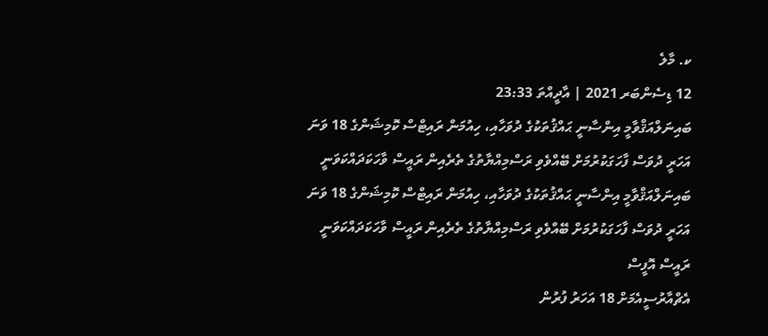ކ. މާލެ
12 ޑިސެންބަރ 2021 | އާދީއްތަ 23:33
ބައިނަލްއަޤްވާމީ އިންސާނީ ޙައްޤުތަކުގެ ދުވަހާއި، ހިއުމަން ރައިޓްސް ކޮމިޝަންގެ 18 ވަނަ އަހަރީ ދުވަސް ފާހަގަކުރުމަށް ބޭއްވެވި ރަސްމިއްޔާތުގެ ތެރެއިން ރައީސް ވާހަކަދައްކަވަނީ
ބައިނަލްއަޤްވާމީ އިންސާނީ ޙައްޤުތަކުގެ ދުވަހާއި، ހިއުމަން ރައިޓްސް ކޮމިޝަންގެ 18 ވަނަ އަހަރީ ދުވަސް ފާހަގަކުރުމަށް ބޭއްވެވި ރަސްމިއްޔާތުގެ ތެރެއިން ރައީސް ވާހަކަދައްކަވަނީ
ރައީސް އޮފީސް
އެޗްއާރުސީއެމަށް 18 އަހަރު ފުރުން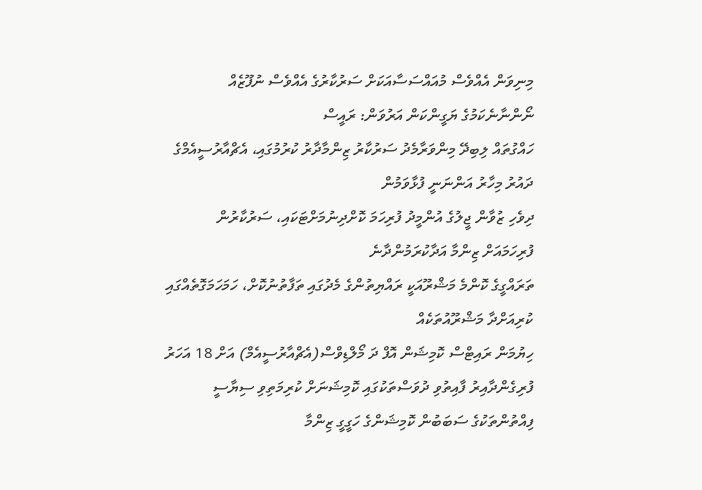މިނިވަން އެއްވެސް މުއައްސަސާއަކަށް ސަރުކާރުގެ އެއްވެސް ނުފޫޒެއް ނޯންނާނެކަމުގެ ޔަގީންކަން އަރުވަން: ރައީސް
ހައްގުތައް ލިބިދޭ މިންވަރާމެދު ސަރުކާރު ޒިންމާދާރު ކުރުމުގައި، އެޗްއާރުސީއެމްގެ ދައުރު މިހާރު އަންނަނީ ފުޅާވަމުން
ދިވެހި ޒުވާން ޖީލުގެ އުންމީދު ފުރިހަމަ ކޮށްދިނުމަށްޓަކައި، ސަރުކާރުން ފުރިހަމައަށް ޒިންމާ އަދާކުރަމުންދާނެ
ތަރައްގީގެ ކޮންމެ މަޝްރޫއަކީ ރައްޔިތުންގެ މެދުގައި ތަފާތުނުކޮށް، ހަމަހަމަގޮތެއްގައި ކުރިއަށްދާ މަޝްރޫއުތަކެއް
ހިޔުމަން ރައިޓްސް ކޮމިޝަން އޮފް ދަ މޯލްޑިވްސް(އެޗްއާރުސީއެމް) އަށް 18 އަހަރު ފުރިގެންދާއިރު ފާއިތުވި ދުވަސްތަކުގައި ކޮމިޝަނަށް ކުރިމަތިވި ސިޔާސީ ފިއްތުންތަކުގެ ސަބަބުން ކޮމިޝަންގެ ހަގީގީ ޒިންމާ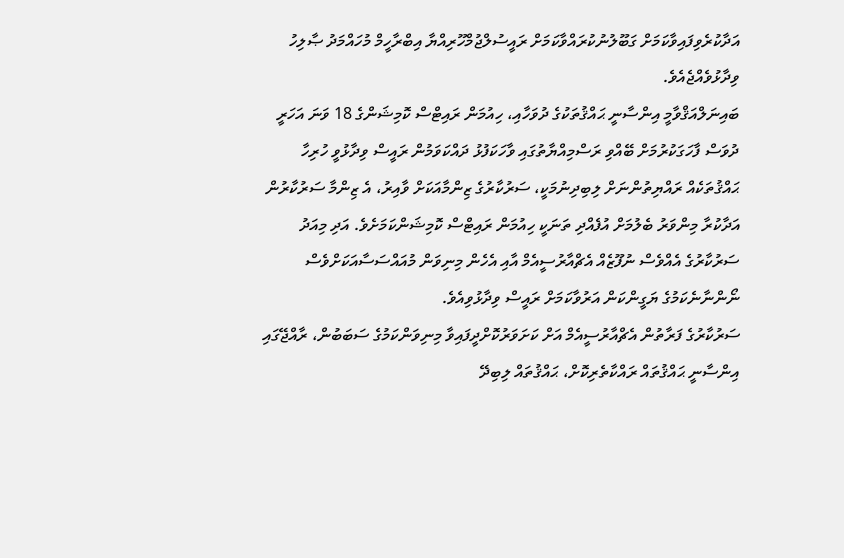އަދާކުރެވިފައިވާކަމަށް ގަބޫލުނުކުރައްވާކަމަށް ރައީސުލްޖުމްހޫރިއްޔާ އިބްރާހީމް މުހައްމަދު ޞާލިހު ވިދާޅުވެއްޖެއެވެ.
ބައިނަލްއަޤްވާމީ އިންސާނީ ޙައްޤުތަކުގެ ދުވަހާއި، ހިއުމަން ރައިޓްސް ކޮމިޝަންގެ 18 ވަނަ އަހަރީ ދުވަސް ފާހަގަކުރުމަށް ބޭއްވި ރަސްމިއްޔާތުގައި ވާހަކަފުޅު ދައްކަވަމުން ރައީސް ވިދާޅުވީ ހުރިހާ ޙައްޤުތަކެއް ރައްޔިތުންނަށް ލިބިދިނުމަކީ، ސަރުކާރުގެ ޒިންމާއަކަށް ވާއިރު، އެ ޒިންމާ ސަރުކާރުން އަދާކުރާ މިންވަރު ބެލުމަށް އުފެއްދި ތަނަކީ ހިއުމަން ރައިޓްސް ކޮމިޝަންކަމަށެވެ. އަދި މިއަދު ސަރުކާރުގެ އެއްވެސް ނުފޫޒެއް އެޗްއާރުސީއެމް އާއި އެހެން މިނިވަން މުއައްސަސާއަކަށްވެސް ނޯންނާނެކަމުގެ ޔަގީންކަން އަރުވާކަމަށް ރައީސް ވިދާޅުވިއެވެ.
ސަރުކާރުގެ ފަރާތުން އެޗްއާރުސީއެމް އަށް ކަށަވަރުކޮށްދީފައިވާ މިނިވަންކަމުގެ ސަބަބުން، ރާއްޖޭގައި އިންސާނީ ޙައްޤުތައް ރައްކާތެރިކޮށް، ޙައްޤުތައް ލިބިދޭ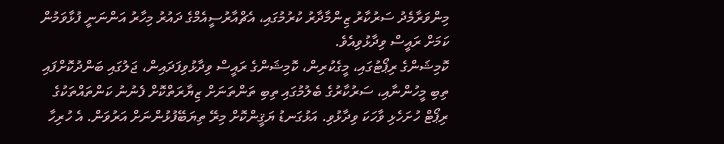މިންވަރާމެދު ސަރުކާރު ޒިންމާދާރު ކުރުމުގައި، އެޗްއާރުސީއެމްގެ ދައުރު މިހާރު އަންނަނީ ފުޅާވަމުން ކަމަށް ރައީސް ވިދާޅުވިއެވެ.
ކޮމިޝަންގެ ރިޕޯޓުގައި، މީގެކުރިން، ކޮމިޝަންގެ ރައީސް ވިދާޅުވިފަދައިން، ޖަލުގައި ބަންދުކޮށްފައި ތިބި މީހުންނާއި، ސަރުކާރުގެ ބެލުމުގައި ތިބި ތަންތަނަށް ޒިޔާރަތްކޮށް ފެނުނު ކަންތައްތަކުގެ ރިޕޯޓް ހުށަހެޅި ވާހަކަ ވިދާޅުވި. އަޅުގަނޑު ޔަޤީންކޮށް މިރޭ ތިޔަބޭފުޅުންނަށް އަރުވަން. އެ ހުރިހާ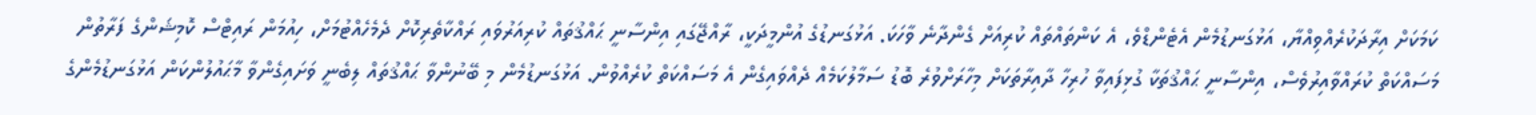ކަމަކަށް އިރާދަކުރެއްވިއްޔާ، އަޅުގަނޑުމެން އެޓެންޑްވެ، އެ ކަންތައްތައް ކުރިއަށް ގެންދާނެ ވާހަކަ. އަޅުގަނޑުގެ އުންމީދަކީ، ރާއްޖޭގައި އިންސާނީ ޙައްޤުތައް ކުރިއަރުވައި ރައްކާތެރިކޮށް ދެމެހެއްޓުމަށް، ހިއުމަން ރައިޓްސް ކޮމިޝަންގެ ފަރާތުން މަސައްކަތް ކުރައްވާއިރުވެސް، އިންސާނީ ޙައްޤުތަކާ ގުޅިފައިވާ ހުރިހާ ދާއިރާތަކަށް މިހާރަށްވުރެ ބޮޑު ސަމާލުކަމެއް ދެއްވައިގެން އެ މަސައްކަތް ކުރެއްވުން. އަޅުގަނޑުމެން މި ބޭނުންވާ ޙައްޤުތައް ލިބެނީ ވަށައިގެންވާ މާޙައުލުންކަން އަޅުގަނޑުމެންގެ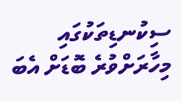ސިކުނޑިތަކުގައި މިހާރަށްވުރެ ބޮޑަށް އެބަ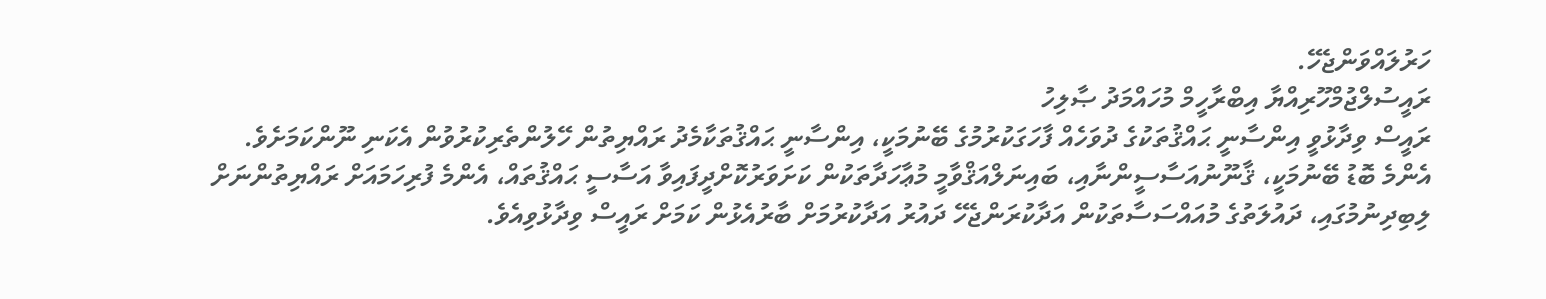ހަރުލައްވަންޖެހޭ.
ރައީސުލްޖުމްހޫރިއްޔާ އިބްރާހީމް މުހައްމަދު ޞާލިހު
ރައީސް ވިދާޅުވީ އިންސާނީ ޙައްޤުތަކުގެ ދުވަހެއް ފާހަގަކުރުމުގެ ބޭނުމަކީ، އިންސާނީ ޙައްޤުތަކާމެދު ރައްޔިތުން ހޭލުންތެރިކުރުވުން އެކަނި ނޫންކަމަށެވެ. އެންމެ ބޮޑު ބޭނުމަކީ، ޤާނޫނުއަސާސީންނާއި، ބައިނަލްއަޤްވާމީ މުޢާހަދާތަކުން ކަށަވަރުކޮށްދީފައިވާ އަސާސީ ޙައްޤުތައް، އެންމެ ފުރިހަމައަށް ރައްޔިތުންނަށް ލިބިދިނުމުގައި، ދައުލަތުގެ މުއައްސަސާތަކުން އަދާކުރަންޖެހޭ ދައުރު އަދާކުރުމަށް ބާރުއެޅުން ކަމަށް ރައީސް ވިދާޅުވިއެވެ.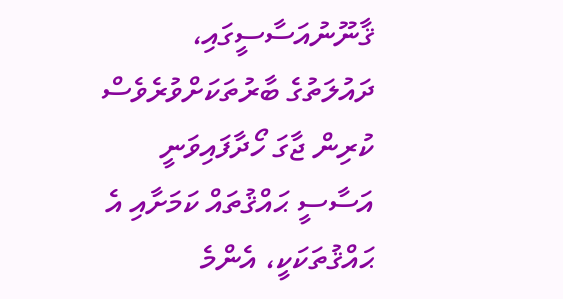ޤާނޫނުއަސާސީގައި، ދައުލަތުގެ ބާރުތަކަށްވުރެވެސް ކުރިން ޖާގަ ހޯދާފައިވަނީ އަސާސީ ޙައްޤުތައް ކަމަށާއި އެ ޙައްޤުތަކަކީ، އެންމެ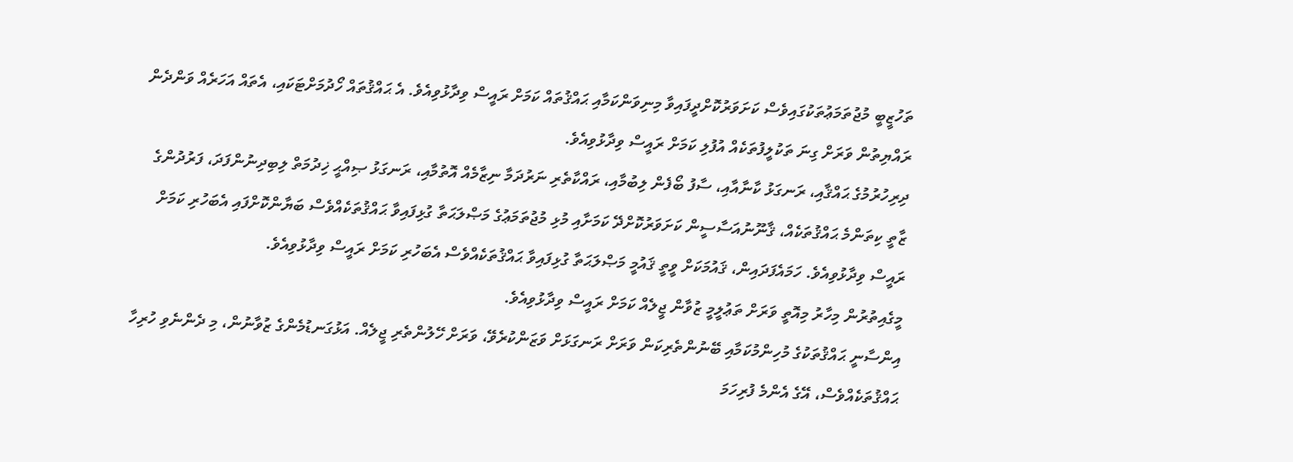ތަހުޒީބީ މުޖުތަމަޢުތަކުގައިވެސް ކަށަވަރުކޮށްދީފައިވާ މިނިވަންކަމާއި ޙައްޤުތައް ކަމަށް ރައީސް ވިދާޅުވިއެވެ. އެ ޙައްޤުތައް ހޯދުމަށްޓަކައި، އެތައް އަހަރެއް ވަންދެން ރައްޔިތުން ވަރަށް ގިނަ ތަކުލީފުތަކެއް އުފުލި ކަމަށް ރައީސް ވިދާޅުވިއެވެ.
ދިރިހުރުމުގެ ޙައްޤާއި، ރަނގަޅު ކާނާއާއި، ސާފު ބޯފެން ލިބުމާއި، ރައްކާތެރި ނަރުދަމާ ނިޒާމެއް އޮތުމާއި، ރަނގަޅު ޞިއްޙީ ޚިދުމަތް ލިބިދިނުންފަދަ، ފަރުދުންގެ ޒާތީ ކިތަންމެ ޙައްޤުތަކެއް، ޤާނޫނުއަސާސީން ކަށަވަރުކޮށްދޭ ކަމަށާއި މުޅި މުޖުތަމަޢުގެ މަޞްލަޙަތާ ގުޅިފައިވާ ޙައްޤުތަކެއްވެސް ބަޔާންކޮށްފައި އެބަހުރި ކަމަށް ރައީސް ވިދާޅުވިއެވެ. ހަމައެފަދައިން، ޤައުމަކަށް ވީތީ ޤައުމީ މަޞްލަޙަތާ ގުޅިފައިވާ ޙައްޤުތަކެއްވެސް އެބަހުރި ކަމަށް ރައީސް ވިދާޅުވިއެވެ.
މީގެއިތުރުން މިހާރު މިއޮތީ ވަރަށް ތަޢުލީމީ ޒުވާން ޖީލެއް ކަމަށް ރައީސް ވިދާޅުވިއެވެ.
އިންސާނީ ޙައްޤުތަކުގެ މުހިންމުކަމާއި ބޭނުންތެރިކަން ވަރަށް ރަނގަޅަށް ވަޒަންކުރެވޭ، ވަރަށް ހޭލުންތެރި ޖީލެއް. އަޅުގަނޑުމެންގެ ޒުވާނުން، މި ދެންނެވި ހުރިހާ ޙައްޤުތަކެއްވެސް، އޭގެ އެންމެ ފުރިހަމަ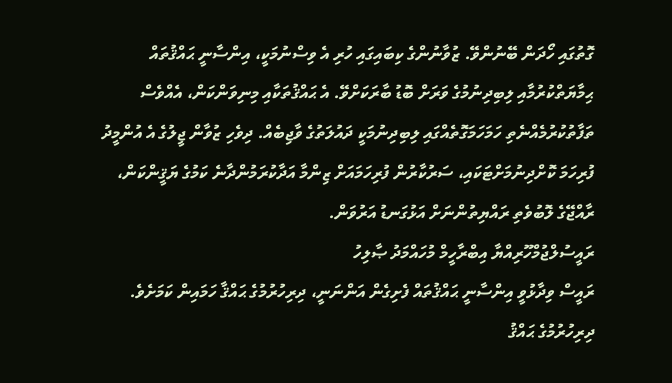ގޮތުގައި ހޯދަން ބޭނުންވޭ. ޒުވާނުންގެ ކިބައިގައި ހުރި އެ ވިސްނުމަކީ، އިންސާނީ ޙައްޤުތައް ޙިމާޔަތްކުރުމާއި ލިބިދިނުމުގެ ވަރަށް ބޮޑު ބާރަކަށްވޭ. އެ ޙައްޤުތަކާއި މިނިވަންކަން، އެއްވެސް ތަފާތުކުރުމެއްނެތި ހަމަހަމަގޮތެއްގައި ލިބިދިނުމަކީ ދައުލަތުގެ ވާޖިބެއް. ދިވެހި ޒުވާން ޖީލުގެ އެ އުންމީދު ފުރިހަމަ ކޮށްދިނުމަށްޓަކައި، ސަރުކާރުން ފުރިހަމައަށް ޒިންމާ އަދާކުރަމުންދާނެ ކަމުގެ ޔަޤީންކަން، ރާއްޖޭގެ ލޮބުވެތި ރައްޔިތުންނަށް އަޅުގަނޑު އަރުވަން.
ރައީސުލްޖުމްހޫރިއްޔާ އިބްރާހީމް މުހައްމަދު ޞާލިހު
ރައީސް ވިދާޅުވީ އިންސާނީ ޙައްޤުތައް ފެށިގެން އަންނަނީ، ދިރިހުރުމުގެ ޙައްޤާ ހަމައިން ކަމަށެވެ. ދިރިހުރުމުގެ ޙައްޤު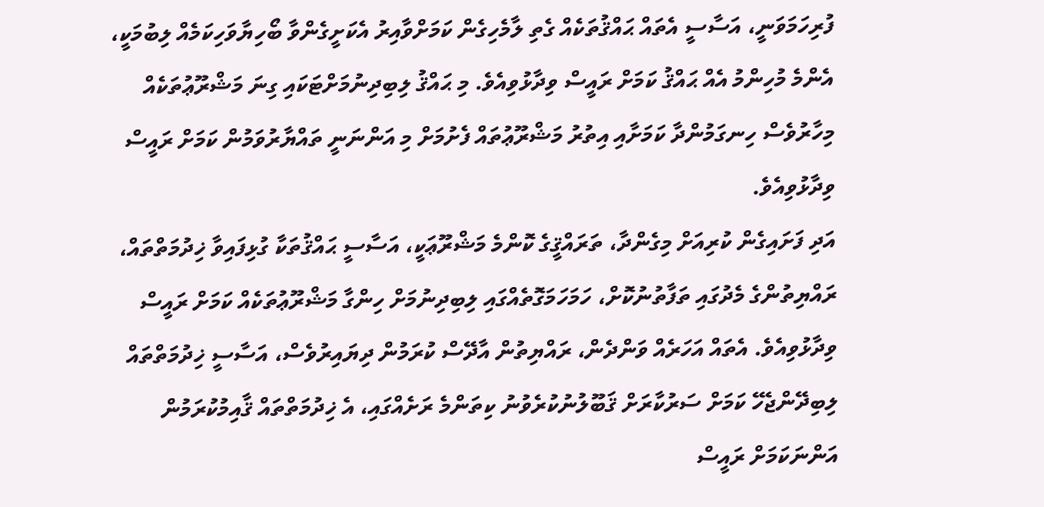ފުރިހަމަވަނީ، އަސާސީ އެތައް ޙައްޤުތަކެއް ގެތި ލާމެހިގެން ކަމަށްވާއިރު އެކަށީގެންވާ ބޯހިޔާވަހިކަމެއް ލިބުމަކީ، އެންމެ މުހިންމު އެއް ޙައްޤު ކަމަށް ރައީސް ވިދާޅުވިއެވެ. މި ޙައްޤު ލިބިދިނުމަށްޓަކައި ގިނަ މަޝްރޫޢުތަކެއް މިހާރުވެސް ހިނގަމުންދާ ކަމަށާއި އިތުރު މަޝްރޫޢުތައް ފެށުމަށް މި އަންނަނީ ތައްޔާރުވަމުން ކަމަށް ރައީސް ވިދާޅުވިއެވެ.
އަދި ފަށައިގެން ކުރިއަށް މިގެންދާ، ތަރައްޤީގެ ކޮންމެ މަޝްރޫޢަކީ، އަސާސީ ޙައްޤުތަކާ ގުޅިފައިވާ ޚިދުމަތްތައް، ރައްޔިތުންގެ މެދުގައި ތަފާތުނުކޮށް، ހަމަހަމަގޮތެއްގައި ލިބިދިނުމަށް ހިންގާ މަޝްރޫޢުތަކެއް ކަމަށް ރައީސް ވިދާޅުވިއެވެ. އެތައް އަހަރެއް ވަންދެން، ރައްޔިތުން އާދޭސް ކުރަމުން ދިޔައިރުވެސް، އަސާސީ ޚިދުމަތްތައް ލިބިދޭންޖެހޭ ކަމަށް ސަރުކާރަށް ޤަބޫލުނުކުރެވުނު ކިތަންމެ ރަށެއްގައި، އެ ޚިދުމަތްތައް ޤާއިމުކުރަމުން އަންނަކަމަށް ރައީސް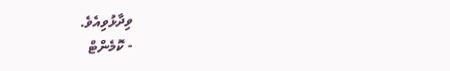ވިދާޅުވިއެވެ.
- ކޮމެންޓް